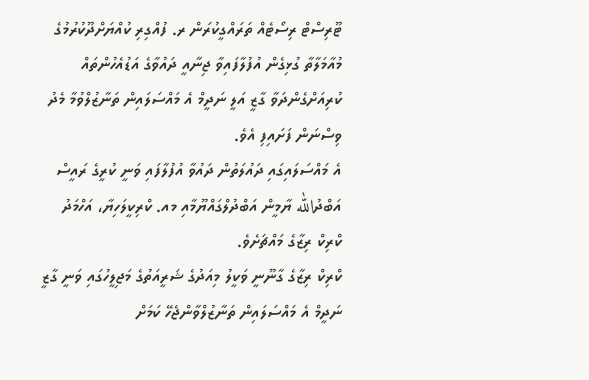ޓޫރިސްޓް ރިސޯޓެއް ތަރައްގީކުރަން ރ. ފުއްގިރި ކުއްޔަށްދޫކުރުމުގެ މުއާމަލާތާ ގުޅިގެން އުފުލާފައިވާ ޖިނާއީ ދައުވާގެ އަޑުއެހުންތައް ކުރިއަށްގެންދަވާ ގާޒީ އަލީ ނަދީމް އެ މައްސަލައިން ތަނާޒުލްވުމާ މެދު ވިސްނަން ފަށައިފި އެވެ.
އެ މައްސަލައިގައި ދައުލަތުން ދައުވާ އުފުލާފައި ވަނީ ކުރީގެ ރައީސް އަބްދުالله ޔާމީން އަބްދުލްގައްޔޫމާއި މއ. ކްރިކީލަހިޔާ، އަހްމަދު ކްރިކް ރިޒާގެ މައްޗަށެވެ.
ކްރިކް ރިޒާގެ ގާނޫނީ ވަކީލު މިއަދުގެ ޝަރީއަތުގެ މަޖިލީހުގައި ވަނީ ގާޒީ ނަދީމް އެ މައްސަލައިން ތަނާޒުލްވާންޖެހޭ ކަމަށް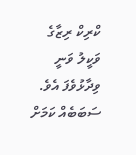ކްރިކް ރިޒާގެ ވަކީލު ވަނީ ވިދާޅުވެފަ އެވެ. ސަބަބެއް ކަމަށް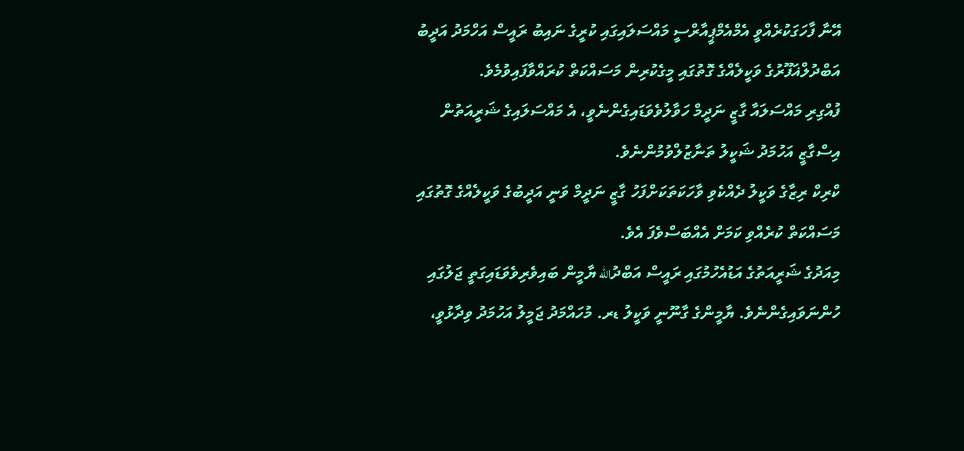އޭނާ ފާހަގަކުރެއްވީ އެމްއެމްޕީއާރްސީ މައްސަލައިގައި ކުރީގެ ނައިބު ރައީސް އަހްމަދު އަދީބު އަބްދުލްޣަފޫރުގެ ވަކީލެއްގެ ގޮތުގައި މީގެކުރިން މަސައްކަތް ކުރައްވާފައިވުމެވެ.
ފުއްގިރި މައްސަލައާ ގާޒީ ނަދީމް ހަވާލުވެވަޑައިގެންނެވީ، އެ މައްސަލައިގެ ޝަރީއަތުން އިސްގާޒީ އަހުމަދު ޝަކީލު ތަނާޒުލްވުމުންނެވެ.
ކްރިކް ރިޒާގެ ވަކީލު ދެއްކެވި ވާހަކަތަކަށްފަހު ގާޒީ ނަދީމް ވަނީ އަދީބުގެ ވަކީލެއްގެ ގޮތުގައި މަސައްކަތް ކުރެއްވި ކަމަށް އެއްބަސްވެފަ އެވެ.
މިއަދުގެ ޝަރީއަތުގެ އަޑުއެހުމުގައި ރައީސް އަބްދުالله ޔާމީން ބައިވެރިވެވަޑައިގަތީ ޖަލުގައި ހުންނަވައިގެންނެވެ. ޔާމީންގެ ގާނޫނީ ވަކީލު ޑރ. މުހައްމަދު ޖަމީލު އަހުމަދު ވިދާޅުވީ،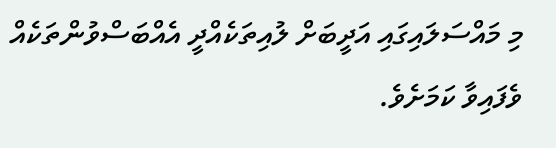މި މައްސަލައިގައި އަދީބަށް ލުއިތަކެއްދީ އެއްބަސްވުންތަކެއް ވެފައިވާ ކަމަށެވެ.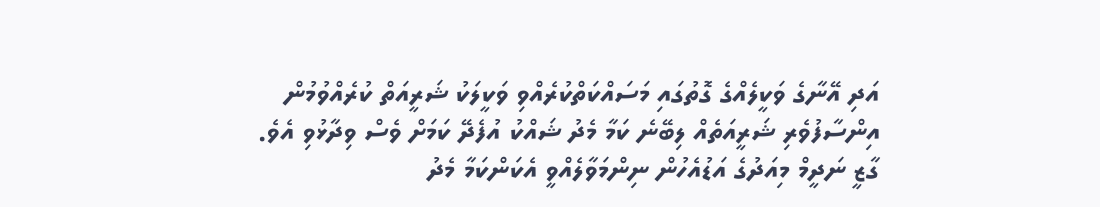އަދި އޭނާގެ ވަކީލެއްގެ ގޮތުގައި މަސައްކަތްކުރެއްވި ވަކީލަކު ޝަރީއަތް ކުރެއްވުމުން އިންސާފުވެރި ޝަރީއަތެއް ލިބޭނެ ކަމާ މެދު ޝައްކު އުފެދޭ ކަމަށް ވެސް ވިދާޅުވި އެވެ.
ގާޒީ ނަދީމް މިއަދުގެ އަޑުއެހުން ނިންމަވާލެއްވީ އެކަންކަމާ މެދު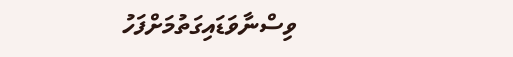ވިސްނާވަޑައިގަތުމަށްފަހު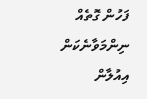ފަހުން ގޮތެއް ނިންމަވާނެކަން އިއުލާން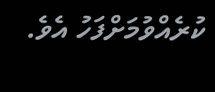ކުރެއްވުމަށްފަހު އެވެ.